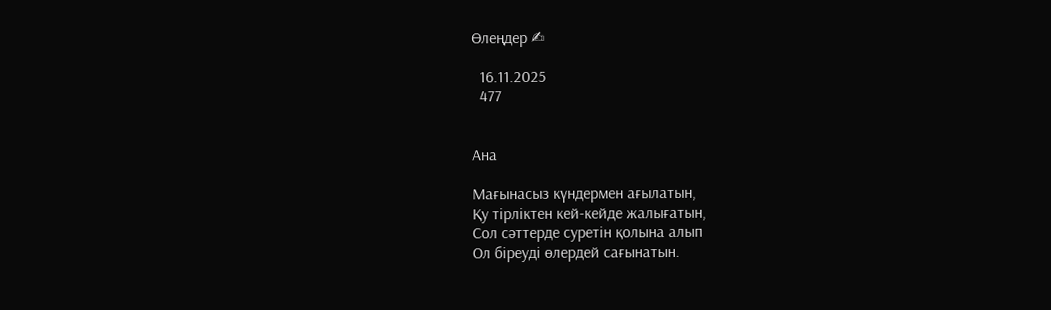Өлеңдер ✍

  16.11.2025
  477


Ана

Мағынасыз күндермен ағылатын,
Қу тірліктен кей-кейде жалығатын,
Сол сәттерде суретін қолына алып
Ол біреуді өлердей сағынатын.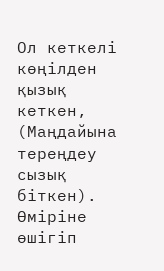Ол кеткелі көңілден қызық кеткен,
(Маңдайына тереңдеу сызық біткен).
Өміріне өшігіп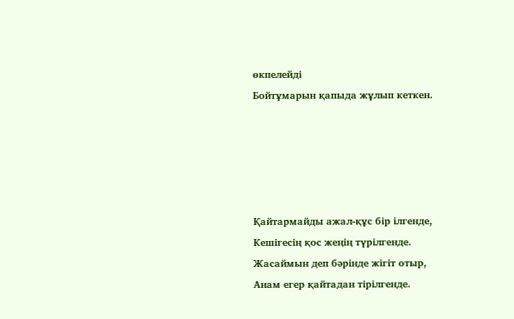өкпелейді
Бойтұмарын қапыда жұлып кеткен.





Қайтармайды ажал-құс бір ілгенде,
Кешігесің қос жеңің түрілгенде.
Жасаймын деп бәрінде жігіт отыр,
Анам егер қайтадан тірілгенде.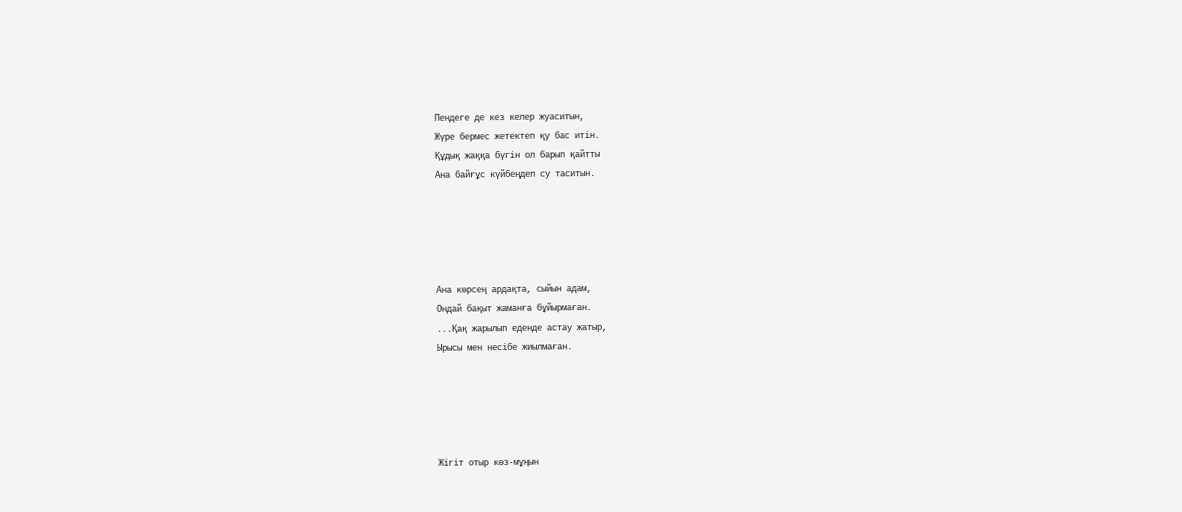Пендеге де кез келер жуаситын,
Жүре бермес жетектеп қу бас итін.
Құдық жаққа бүгін ол барып қайтты
Ана байғұс күйбеңдеп су таситын.





Ана көрсең ардақта, сыйын адам,
Ондай бақыт жаманға бұйырмаған.
...Қақ жарылып еденде астау жатыр,
Ырысы мен несібе жиылмаған.





Жігіт отыр көз-мұңын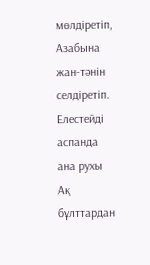мөлдіретіп,
Азабына жан-тәнін селдіретіп.
Елестейді аспанда ана рухы
Ақ бұлттардан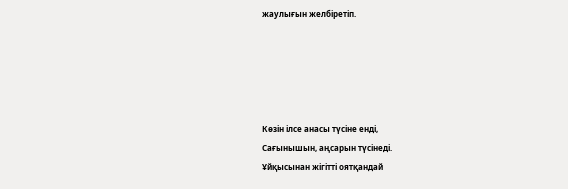жаулығын желбіретіп.





Көзін ілсе анасы түсіне енді,
Сағынышын, аңсарын түсінеді.
Ұйқысынан жігітті оятқандай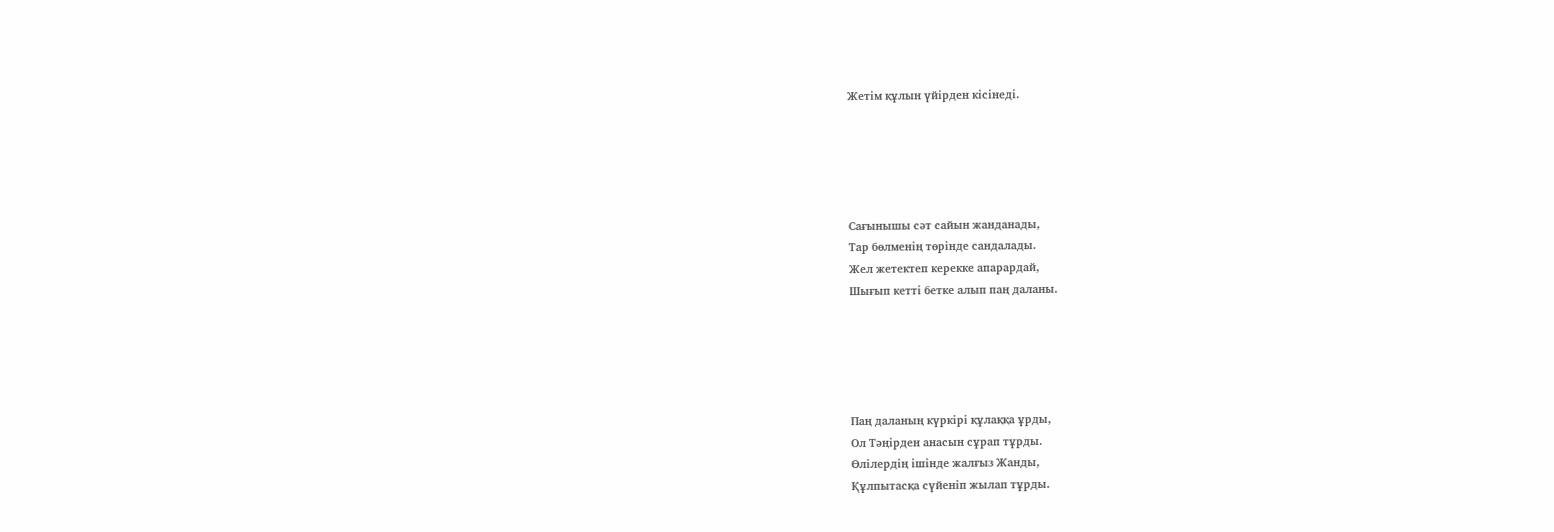Жетім құлын үйірден кісінеді.





Сағынышы сәт сайын жанданады,
Тар бөлменің төрінде сандалады.
Жел жетектеп керекке апарардай,
Шығып кетті бетке алып паң даланы.





Паң даланың күркірі құлаққа ұрды,
Ол Тәңірден анасын сұрап тұрды.
Өлілердің ішінде жалғыз Жанды,
Құлпытасқа сүйеніп жылап тұрды.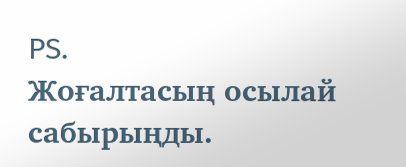PS.
Жоғалтасың осылай сабырыңды.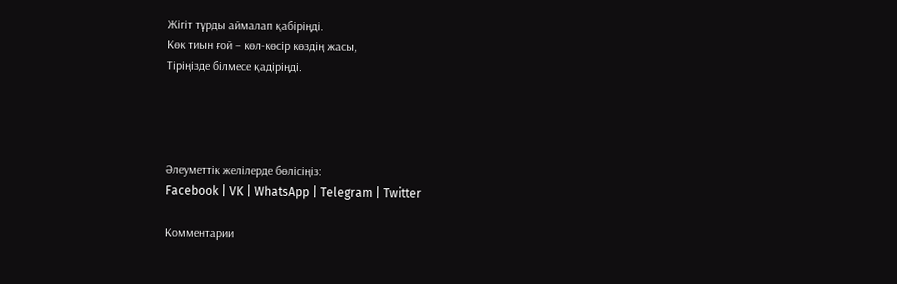Жігіт тұрды аймалап қабіріңді.
Көк тиын ғой – көл-көсір көздің жасы,
Тіріңізде білмесе қадіріңді.




Әлеуметтік желілерде бөлісіңіз:
Facebook | VK | WhatsApp | Telegram | Twitter

Комментарии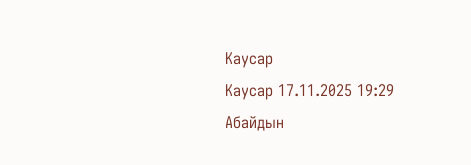Каусар
Каусар 17.11.2025 19:29
Абайдын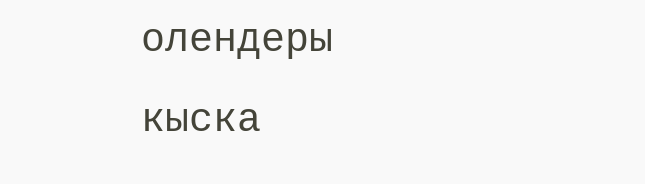олендеры кыска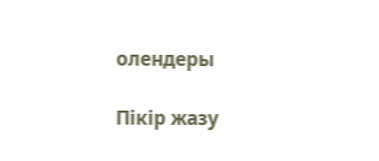олендеры

Пікір жазу